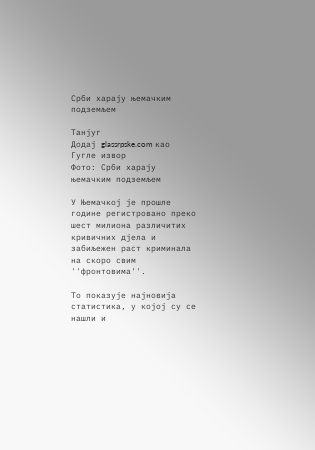Срби харају њемачким подземљем

Танјуг
Додај glassrpske.com као Гугле извор
Фото: Срби харају њемачким подземљем

У Њемачкој је прошле године регистровано преко шест милиона различитих кривичних дјела и забиљежен раст криминала на скоро свим ''фронтовима''.

То показује најновија статистика, у којој су се нашли и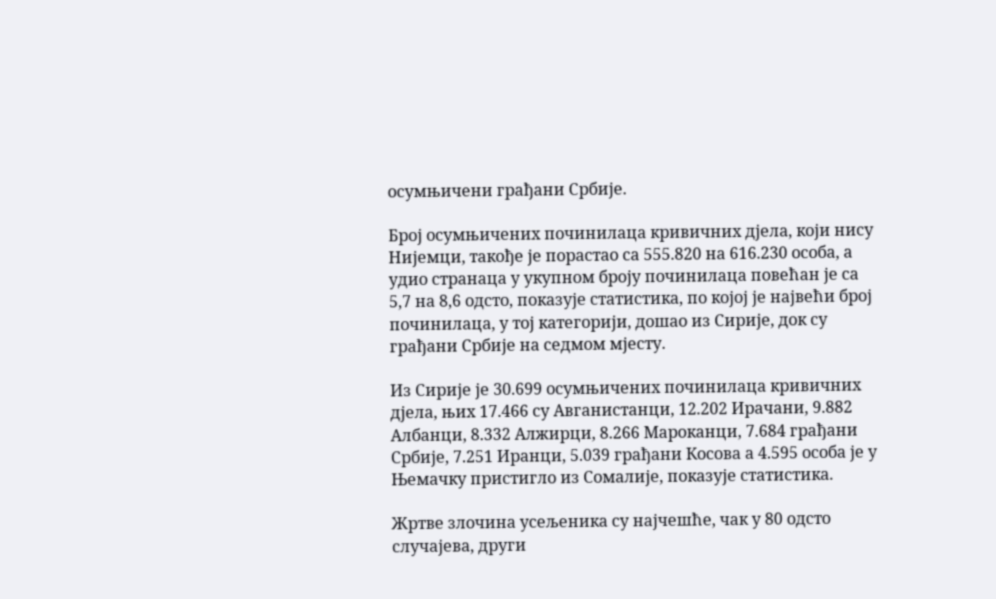осумњичени грађани Србије.

Број осумњичених починилаца кривичних дјела, који нису Нијемци, такође је порастао са 555.820 на 616.230 особа, а удио странаца у укупном броју починилаца повећан је са 5,7 на 8,6 одсто, показује статистика, по којој је највећи број починилаца, у тој категорији, дошао из Сирије, док су грађани Србије на седмом мјесту.

Из Сирије је 30.699 осумњичених починилаца кривичних дјела, њих 17.466 су Авганистанци, 12.202 Ирачани, 9.882 Албанци, 8.332 Алжирци, 8.266 Мароканци, 7.684 грађани Србије, 7.251 Иранци, 5.039 грађани Косова а 4.595 особа је у Њемачку пристигло из Сомалије, показује статистика.

Жртве злочина усељеника су најчешће, чак у 80 одсто случајева, други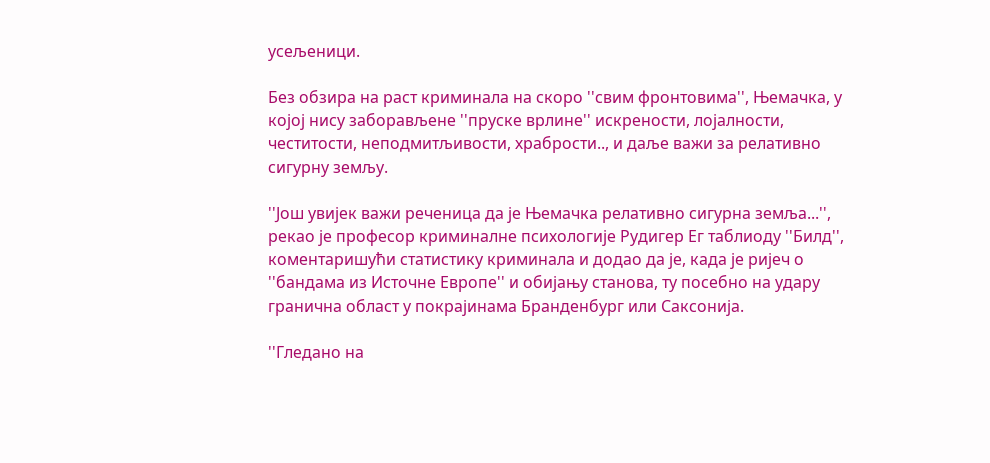усељеници.

Без обзира на раст криминала на скоро ''свим фронтовима'', Њемачка, у којој нису заборављене ''пруске врлине'' искрености, лојалности, честитости, неподмитљивости, храбрости.., и даље важи за релативно сигурну земљу.

''Још увијек важи реченица да је Њемачка релативно сигурна земља...'', рекао је професор криминалне психологије Рудигер Ег таблиоду ''Билд'', коментаришући статистику криминала и додао да је, када је ријеч о ''бандама из Источне Европе'' и обијању станова, ту посебно на удару гранична област у покрајинама Бранденбург или Саксонија.

''Гледано на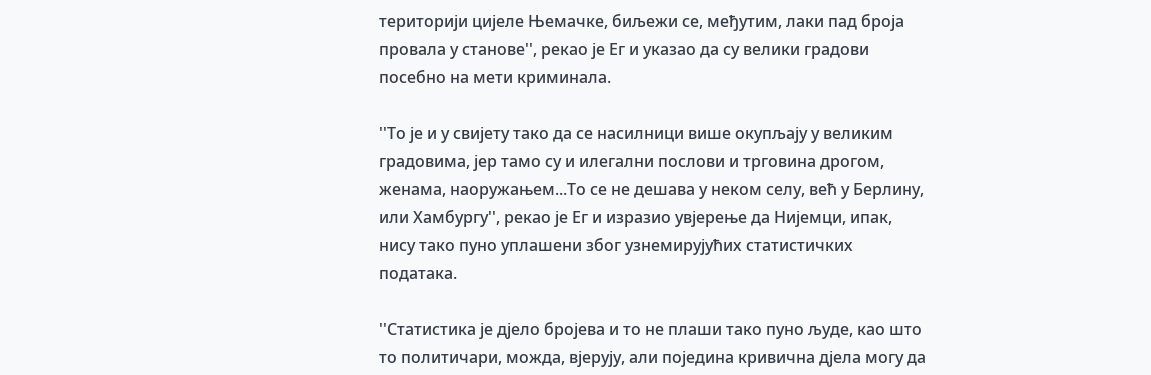територији цијеле Њемачке, биљежи се, међутим, лаки пад броја провала у станове'', рекао је Ег и указао да су велики градови посебно на мети криминала.

''То је и у свијету тако да се насилници више окупљају у великим градовима, јер тамо су и илегални послови и трговина дрогом, женама, наоружањем...То се не дешава у неком селу, већ у Берлину, или Хамбургу'', рекао је Ег и изразио увјерење да Нијемци, ипак, нису тако пуно уплашени због узнемирујућих статистичких података.

''Статистика је дјело бројева и то не плаши тако пуно људе, као што то политичари, можда, вјерују, али поједина кривична дјела могу да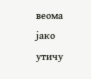веома јако утичу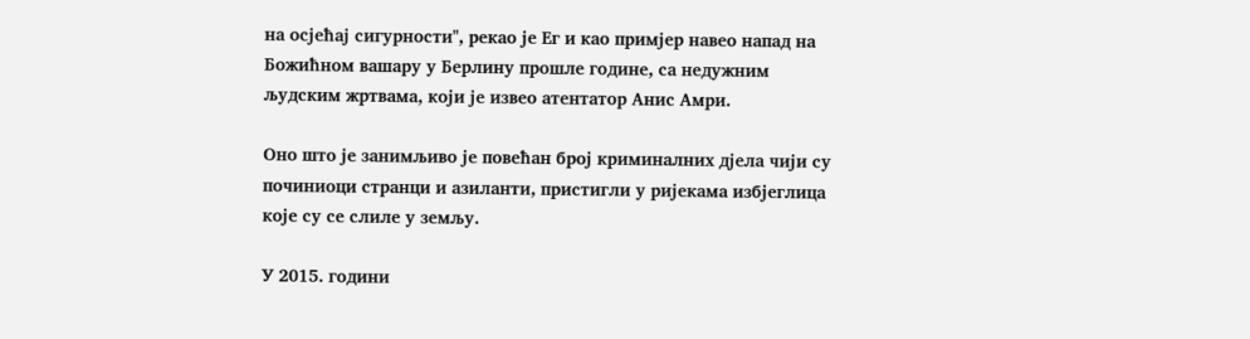на осјећај сигурности'', рекао је Ег и као примјер навео напад на Божићном вашару у Берлину прошле године, са недужним људским жртвама, који је извео атентатор Анис Амри.

Оно што је занимљиво је повећан број криминалних дјела чији су починиоци странци и азиланти, пристигли у ријекама избјеглица које су се слиле у земљу.

У 2015. години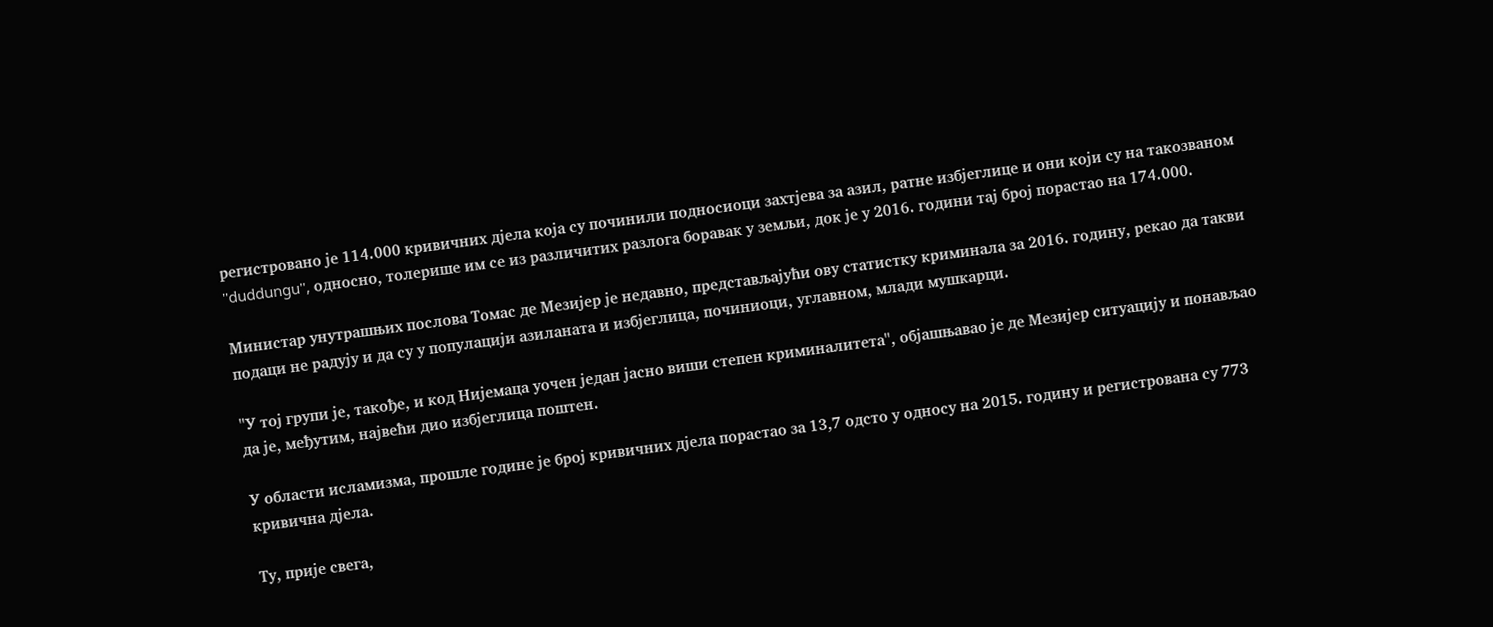регистровано је 114.000 кривичних дјела која су починили подносиоци захтјева за азил, ратне избјеглице и они који су на такозваном ''duddungu'', односно, толерише им се из различитих разлога боравак у земљи, док је у 2016. години тај број порастао на 174.000.

Министар унутрашњих послова Томас де Мезијер је недавно, представљајући ову статистку криминала за 2016. годину, рекао да такви подаци не радују и да су у популацији азиланата и избjеглица, починиоци, углавном, млади мушкарци.

''У тој групи је, такође, и код Нијемаца уочен један јасно виши степен криминалитета'', објашњавао је де Мезијер ситуацију и понављао да је, међутим, највећи дио избјеглица поштен.

У области исламизма, прошле године је број кривичних дјела порастао за 13,7 одсто у односу на 2015. годину и регистрована су 773 кривична дјела.

Ту, прије свега,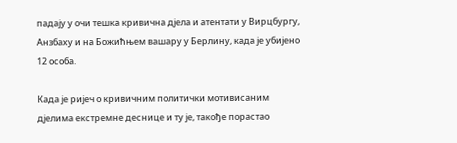падају у очи тешка кривична дјела и атентати у Вирцбургу, Анзбаху и на Божићњем вашару у Берлину, када је убијено 12 особа.

Када је ријеч о кривичним политички мотивисаним дјелима екстремне деснице и ту је, такође порастао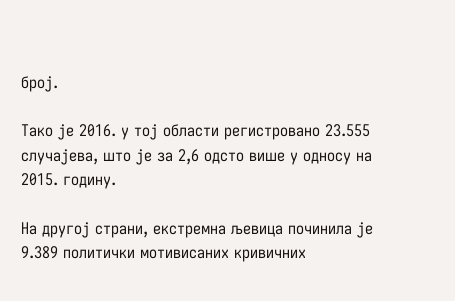број.

Тако је 2016. у тој области регистровано 23.555 случајева, што је за 2,6 одсто више у односу на 2015. годину.

На другој страни, екстремна љевица починила је 9.389 политички мотивисаних кривичних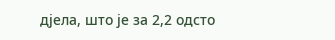дјела, што је за 2,2 одсто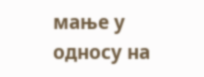мање у односу на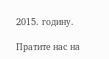2015. годину.

Пратите нас на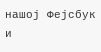нашој Фејсбук и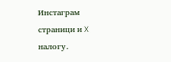Инстаграм страници и X налогу.